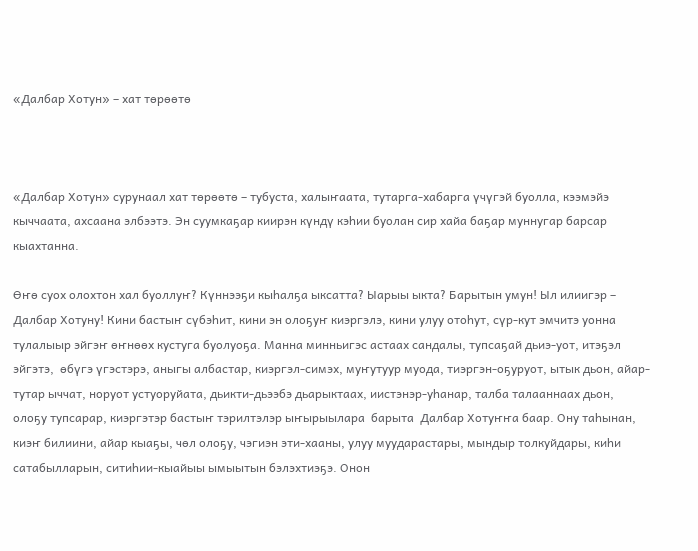«Далбар Хотун» – хат төрөөтө



«Далбар Хотун» сурунаал хат төрөөтө – тубуста, халыҥаата, тутарга-хабарга үчүгэй буолла, кээмэйэ кыччаата, ахсаана элбээтэ. Эн суумкаҕар киирэн күндү кэһии буолан сир хайа баҕар муннугар барсар кыахтанна.

Өҥө суох олохтон хал буоллуҥ? Күннээҕи кыһалҕа ыксатта? Ыарыы ыкта? Барытын умун! Ыл илиигэр – Далбар Хотуну! Кини бастыҥ сүбэһит, кини эн олоҕуҥ киэргэлэ, кини улуу отоһут, сүр-кут эмчитэ уонна  тулалыыр эйгэҥ өҥнөөх кустуга буолуоҕа. Манна минньигэс астаах сандалы, тупсаҕай дьиэ-уот, итэҕэл эйгэтэ,  өбүгэ үгэстэрэ, аныгы албастар, киэргэл-симэх, муҥутуур муода, тиэргэн-оҕуруот, ытык дьон, айар-тутар ыччат, норуот устуоруйата, дьикти-дьээбэ дьарыктаах, иистэнэр-уһанар, талба талааннаах дьон,  олоҕу тупсарар, киэргэтэр бастыҥ тэрилтэлэр ыҥырыылара  барыта  Далбар Хотуҥҥа баар. Ону таһынан, киэҥ билиини, айар кыаҕы, чөл олоҕу, чэгиэн эти-хааны, улуу муударастары, мындыр толкуйдары, киһи сатабылларын, ситиһии-кыайыы ымыытын бэлэхтиэҕэ. Онон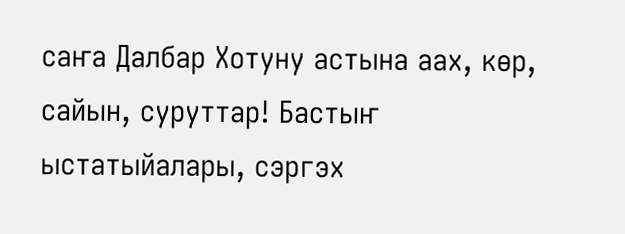саҥа Далбар Хотуну астына аах, көр, сайын, суруттар! Бастыҥ ыстатыйалары, сэргэх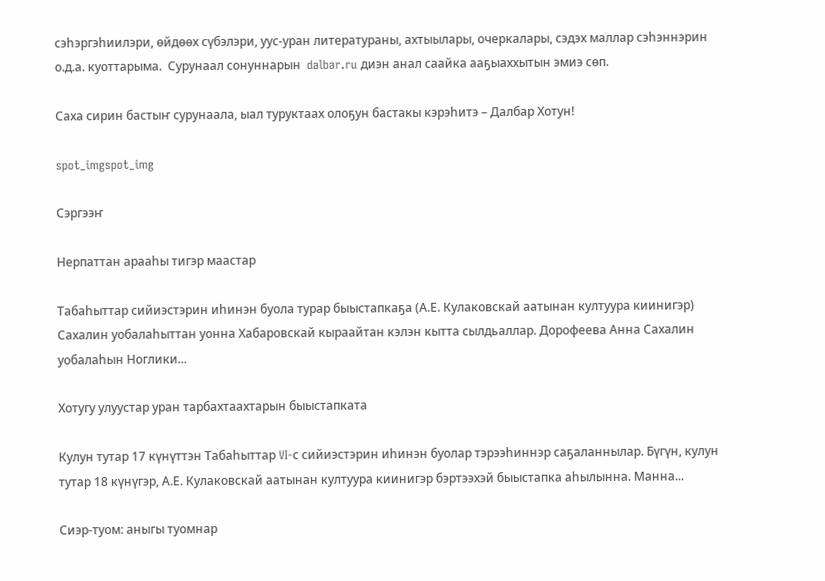сэһэргэһиилэри, өйдөөх сүбэлэри, уус-уран литератураны, ахтыылары, очеркалары, сэдэх маллар сэһэннэрин о.д.а. куоттарыма.  Сурунаал сонуннарын  dalbar.ru диэн анал саайка ааҕыаххытын эмиэ сөп.

Саха сирин бастыҥ сурунаала, ыал туруктаах олоҕун бастакы кэрэһитэ – Далбар Хотун!

spot_imgspot_img

Сэргээҥ

Нерпаттан арааһы тигэр маастар

Табаһыттар сийиэстэрин иһинэн буола турар быыстапкаҕа (А.Е. Кулаковскай аатынан култуура киинигэр) Сахалин уобалаһыттан уонна Хабаровскай кыраайтан кэлэн кытта сылдьаллар. Дорофеева Анна Сахалин уобалаһын Ноглики...

Хотугу улуустар уран тарбахтаахтарын быыстапката

Кулун тутар 17 күнүттэн Табаһыттар VI-с сийиэстэрин иһинэн буолар тэрээһиннэр саҕаланнылар. Бүгүн, кулун тутар 18 күнүгэр, А.Е. Кулаковскай аатынан култуура киинигэр бэртээхэй быыстапка аһылынна. Манна...

Сиэр-туом: аныгы туомнар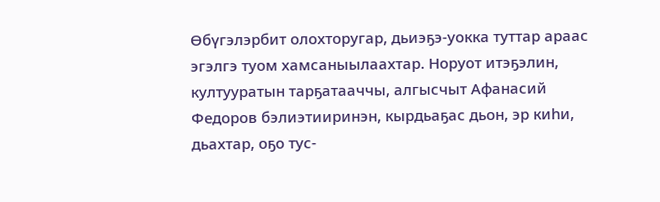Өбүгэлэрбит олохторугар, дьиэҕэ-уокка туттар араас эгэлгэ туом хамсаныылаахтар. Норуот итэҕэлин, култууратын тарҕатааччы, алгысчыт Афанасий Федоров бэлиэтииринэн, кырдьаҕас дьон, эр киһи, дьахтар, оҕо тус-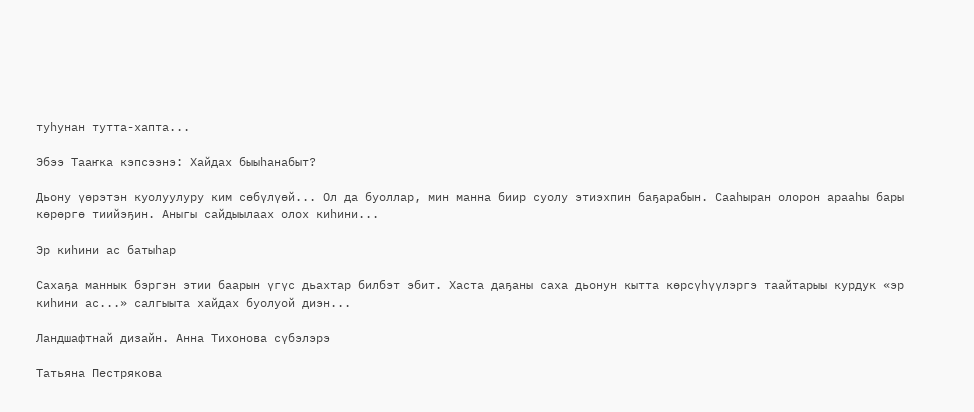туһунан тутта-хапта...

Эбээ Тааҥка кэпсээнэ: Хайдах быыһанабыт?

Дьону үөрэтэн куолуулуру ким сөбүлүөй... Ол да буоллар, мин манна биир суолу этиэхпин баҕарабын. Сааһыран олорон арааһы бары көрөргө тиийэҕин. Аныгы сайдыылаах олох киһини...

Эр киһини ас батыһар

Сахаҕа маннык бэргэн этии баарын үгүс дьахтар билбэт эбит. Хаста даҕаны саха дьонун кытта көрсүһүүлэргэ таайтарыы курдук «эр киһини ас...» салгыыта хайдах буолуой диэн...

Ландшафтнай дизайн. Анна Тихонова сүбэлэрэ

Татьяна Пестрякова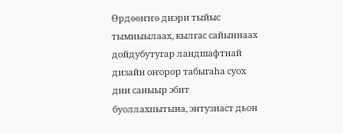Өрдөөҥҥө диэри тыйыс тымныылаах, кылгас сайыннаах дойдубутугар ландшафтнай дизайн оҥорор табыгаһа суох дии саныыр эбит буоллахпытына, энтузиаст дьон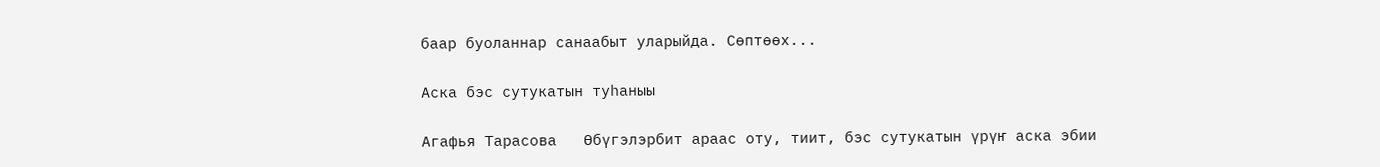баар буоланнар санаабыт уларыйда. Сөптөөх...

Аска бэс сутукатын туһаныы

Агафья Тарасова   Өбүгэлэрбит араас оту, тиит, бэс сутукатын үрүҥ аска эбии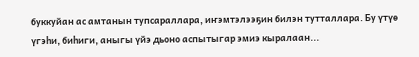буккуйан ас амтанын тупсараллара, иҥэмтэлээҕин билэн тутталлара. Бу үтүө үгэһи, биһиги, аныгы үйэ дьоно аспытыгар эмиэ кыралаан...